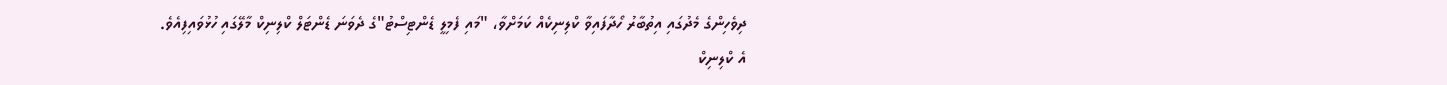ދިވެހިންގެ މެދުގައި އިތުބާރު ހޯދާފައިވާ ކްލިނިކެއް ކަމަށްވާ، "މައި ފެމިލީ ޑެންޓިސްޓު"ގެ ދެވަނަ ޑެންޓަލް ކްލިނިކް މާލޭގައި ހުޅުވައިފިއެވެ.
އެ ކްލިނިކް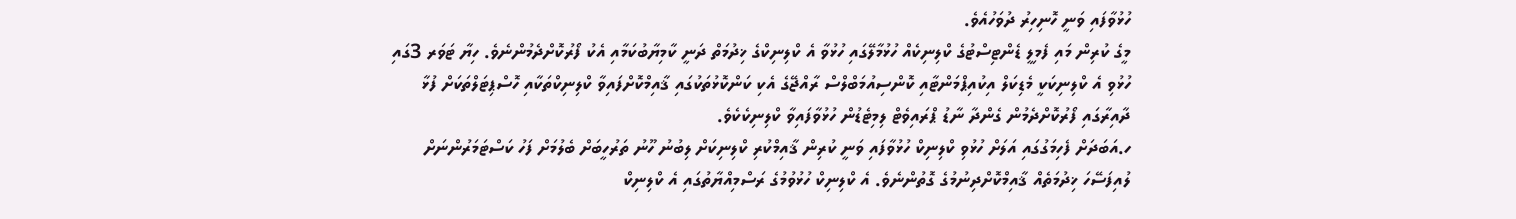ހުޅުވާފައި ވަނީ ހޮނިހިރު ދުވަހުއެވެ.
މީގެ ކުރިން މައި ފެމިލީ ޑެންޓިސްޓުގެ ކްލިނިކެއް ހުޅުމާލޭގައި ހުޅުވާ އެ ކްލިނިކްގެ ޚިދުމަތް ދަނީ ކާމިޔާބުކަމާއި އެކު ފޯރުކޮށްދެމުންނެވެ. ހިޔާ ޓަވަރ 3ގައި ހުޅުވި އެ ކްލިނިކަކީ މެޑިކަލް އިކުއިޕްމަންޓާއި ކޮންސިއުމަބްލްސް ރާއްޖޭގެ އެކި ކަންކޮޅުތަކުގައި ޤާއިމްކޮށްފައިވާ ކްލިނިކްތަކާއި ހޮސްޕިޓަލްތަކަށް ފުޅާ ދާއިރާގައި ފޯރުކޮށްދެމުން ގެންދާ ނާޑު ޕްރައިވެޓް ލިމިޓެޑުން ހުޅުވާފައިވާ ކްލިނިކެކެވެ.
ހ.އަބަދަށް ފެހިމަގުގައި އަލަށް ހުޅުވި ކްލިނިކް ހުޅުވާފައި ވަނީ ކުރިން ޤާއިމްކުރި ކްލިނިކަށް ލިބުނު ހޫނު ތަރުހީބަށް ބެލުމަށް ފަހު ކަސްޓަމަރުންނަށް ލުއިފަސޭހަ ޚިދުމަތެއް ޤާއިމްކޮށްދިނުމުގެ ގޮތުންނެވެ. އެ ކްލިނިކް ހުޅުވުމުގެ ރަސްމިއްޔާތުގައި އެ ކްލިނިކް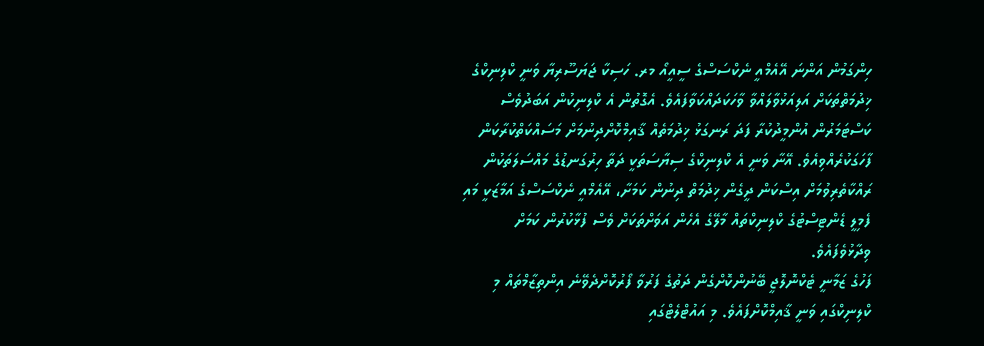ހިންގަމުން އަންނަ އޭއެމްއީ ނެކްސަސްގެ ސީއީއޯ މރ. ހަސިކާ ޖަޔަސޫރިޔާ ވަނީ ކްލިނިކްގެ ޚިދުމަތްތަކަށް އަލިއަޅުވާލައްވާ ވާހަކަދައްކަވާފައެވެ. އެގޮތުން އެ ކްލިނިކުން އަބަދުވެސް ކަސްޓަމަރުން އުންމީދުކުރާ ފަދަ ރަނގަޅު ޚިދުމަތެއް ޤާއިމްކޮށްދިނުމަށް މަސައްކަތްކުރާކަން ފާހަގަކުރެއްވިއެވެ. އޭނާ ވަނީ އެ ކްލިނިކްގެ ސިޔާސަތަކީ ދަތާ ހިރުގަނޑުގެ މައްސަލަތަކުން ރައްކާތެރިވުމަށް އިސްކަން ދީގެން ޚިދުމަތް ދިނުން ކަމަށާ، އޭއެމްއީ ނެކްސަސްގެ އަމާޒަކީ މައި ފެމިލީ ޑެންޓިސްޓުގެ ކްލިނިކްތައް މާލޭގެ އެހެން އަވަށްތަކަށް ވެސް ފުޅާކުރުން ކަމަށް ވިދާޅުވެފައެވެ.
ފަހުގެ ޒަމާނީ ޓެކްނޮލޮޖީ ބޭނުންކޮށްގެން ދަތުގެ ފަރުވާ ފޯރުކޮށްދެވޭނެ އިންތިޒާމްތައް މި ކްލިނިކްގައި ވަނީ ޤާއިމްކޮށްފައެވެ. މި އައުޓްލެޓްގައި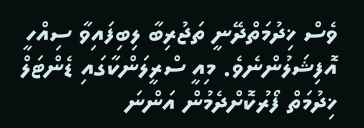ވެސް ޚިދުމަތްދޭނީ ތަޖުރިބާ ލިބިފައިވާ ސިއްހީ އޮފިޝަލުންނެވެ. މިއީ ސްރީލަންކާގައި ޑެންޓަލް ޚިދުމަތް ފޯރުކޮށްދެމުން އަންނަ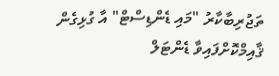ތަޖުރިބާކާރު "މައި ޑެންޑިސްޓް" އާ ގުޅިގެން ޤާއިމްކޮށްފައިވާ ޑެންޓަލް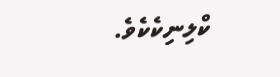ކްލިނިކެކެވެ.